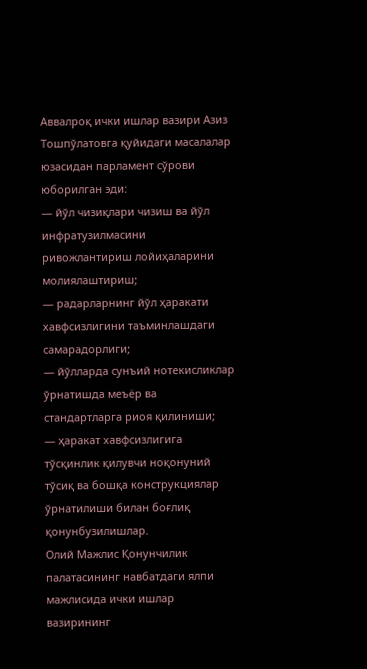Аввалроқ ички ишлар вазири Азиз Тошпўлатовга қуйидаги масалалар юзасидан парламент сўрови юборилган эди:
— йўл чизиқлари чизиш ва йўл инфратузилмасини ривожлантириш лойиҳаларини молиялаштириш;
— радарларнинг йўл ҳаракати хавфсизлигини таъминлашдаги самарадорлиги;
— йўлларда сунъий нотекисликлар ўрнатишда меъёр ва стандартларга риоя қилиниши;
— ҳаракат хавфсизлигига тўсқинлик қилувчи ноқонуний тўсиқ ва бошқа конструкциялар ўрнатилиши билан боғлиқ қонунбузилишлар.
Олий Мажлис Қонунчилик палатасининг навбатдаги ялпи мажлисида ички ишлар вазирининг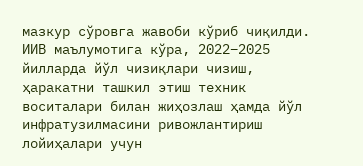мазкур сўровга жавоби кўриб чиқилди.
ИИВ маълумотига кўра, 2022–2025 йилларда йўл чизиқлари чизиш, ҳаракатни ташкил этиш техник воситалари билан жиҳозлаш ҳамда йўл инфратузилмасини ривожлантириш лойиҳалари учун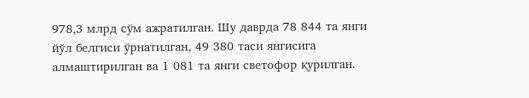978,3 млрд сўм ажратилган. Шу даврда 78 844 та янги йўл белгиси ўрнатилган, 49 380 таси янгисига алмаштирилган ва 1 081 та янги светофор қурилган.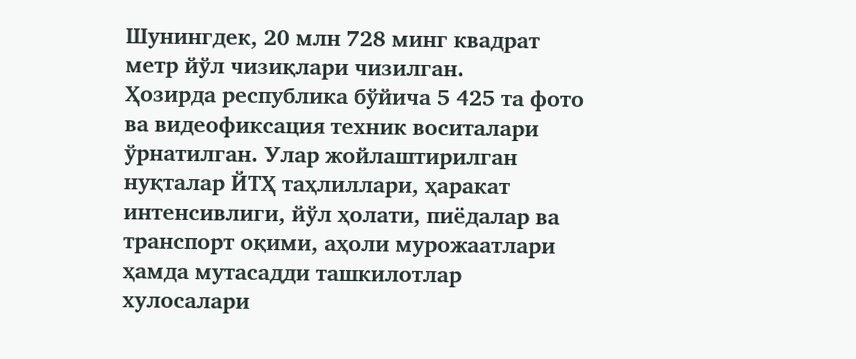Шунингдек, 20 млн 728 минг квадрат метр йўл чизиқлари чизилган.
Ҳозирда республика бўйича 5 425 та фото ва видеофиксация техник воситалари ўрнатилган. Улар жойлаштирилган нуқталар ЙТҲ таҳлиллари, ҳаракат интенсивлиги, йўл ҳолати, пиёдалар ва транспорт оқими, аҳоли мурожаатлари ҳамда мутасадди ташкилотлар хулосалари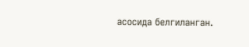асосида белгиланган.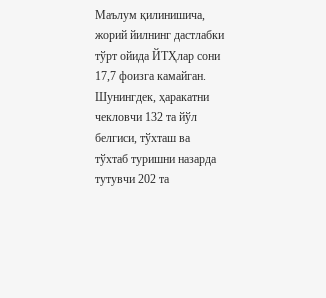Маълум қилинишича, жорий йилнинг дастлабки тўрт ойида ЙТҲлар сони 17,7 фоизга камайган. Шунингдек, ҳаракатни чекловчи 132 та йўл белгиси, тўхташ ва тўхтаб туришни назарда тутувчи 202 та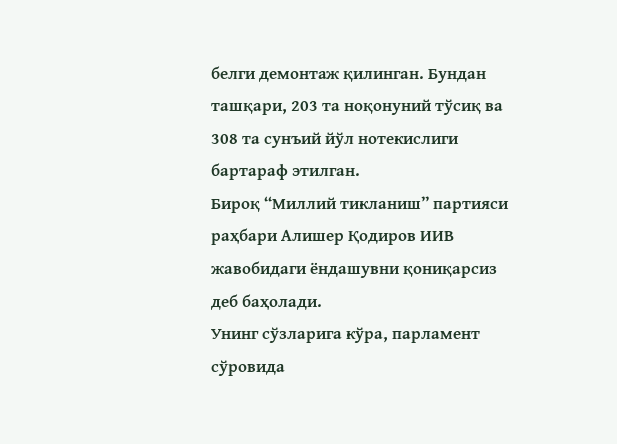белги демонтaж қилинган. Бундан ташқари, 203 та ноқонуний тўсиқ ва 308 та сунъий йўл нотекислиги бартараф этилган.
Бироқ “Миллий тикланиш” партияси раҳбари Алишер Қодиров ИИВ жавобидаги ёндашувни қониқарсиз деб баҳолади.
Унинг сўзларига кўра, парламент сўровида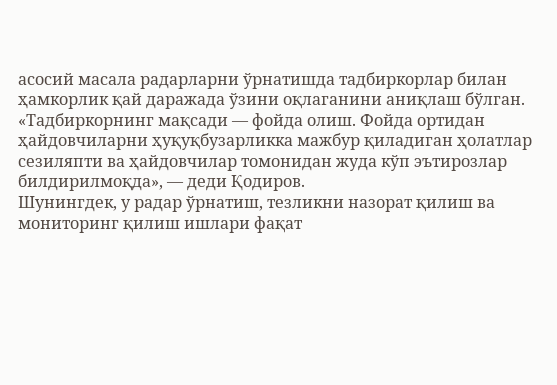асосий масала радарларни ўрнатишда тадбиркорлар билан ҳамкорлик қай даражада ўзини оқлаганини аниқлаш бўлган.
«Тадбиркорнинг мақсади — фойда олиш. Фойда ортидан ҳайдовчиларни ҳуқуқбузарликка мажбур қиладиган ҳолатлар сезиляпти ва ҳайдовчилар томонидан жуда кўп эътирозлар билдирилмоқда», — деди Қодиров.
Шунингдек, у радар ўрнатиш, тезликни назорат қилиш ва мониторинг қилиш ишлари фақат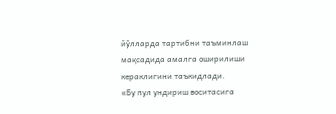йўлларда тартибни таъминлаш мақсадида амалга оширилиши кераклигини таъкидлади.
«Бу пул ундириш воситасига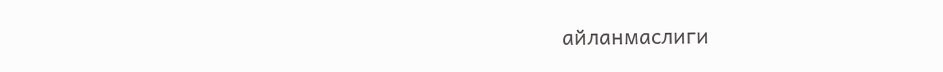айланмаслиги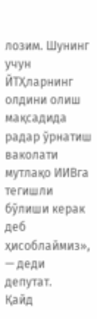лозим. Шунинг учун ЙТҲларнинг олдини олиш мақсадида радар ўрнатиш ваколати мутлақо ИИВга тегишли бўлиши керак деб ҳисоблаймиз», — деди депутат.
Қайд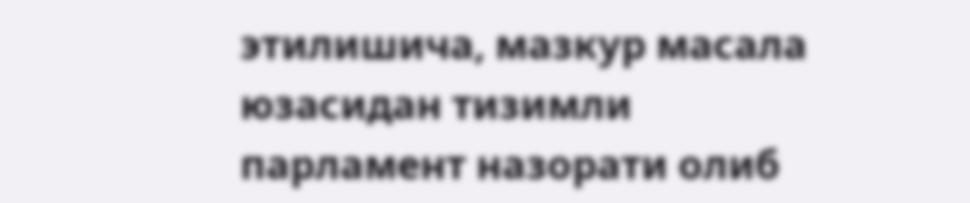этилишича, мазкур масала юзасидан тизимли парламент назорати олиб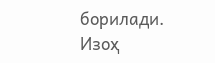борилади.
Изоҳ